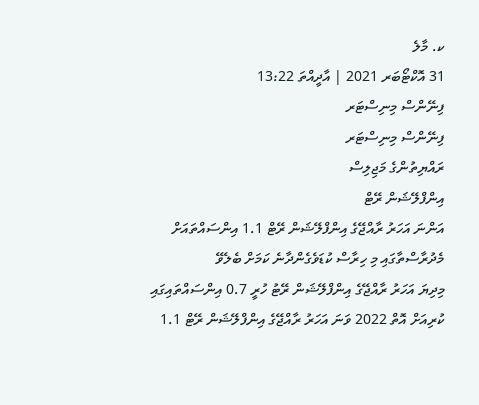ކ. މާލެ
31 އޮކްޓޯބަރ 2021 | އާދީއްތަ 13:22
ފިނޭންސް މިނިސްޓަރ
ފިނޭންސް މިނިސްޓަރ
ރައްޔިތުންގެ މަޖިލިސް
އިންފްލޭޝަން ރޭޓް
އަންނަ އަހަރު ރާއްޖޭގެ އިންފްލޭޝަން ރޭޓް 1.1 އިންސައްތައަށް
މެދުރާސްތާގައި މި ހިރާސް ކުޑަވެގެންދާނެ ކަމަށް ބެލެވޭ
މިދިޔަ އަހަރު ރާއްޖޭގެ އިންފްލޭޝަން ރޭޓު ހުރީ 0.7 އިންސައްތައިގައި
ކުރިއަށް އޮތް 2022 ވަނަ އަހަރު ރާއްޖޭގެ އިންފްލޭޝަން ރޭޓް 1.1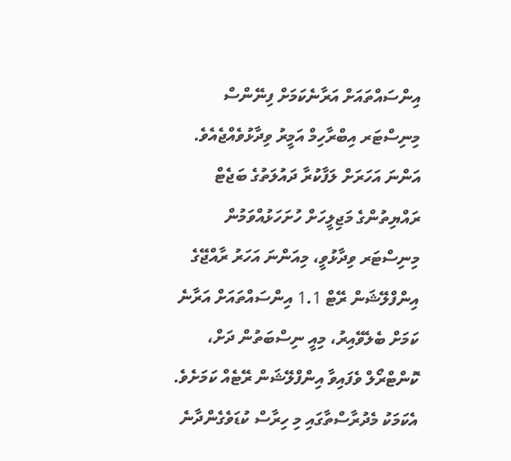އިންސައްތައަށް އަރާނެކަމަށް ފިނޭންސް މިނިސްޓަރ އިބްރާހިމް އަމީރު ވިދާޅުވެއްޖެއެވެ.
އަންނަ އަހަރަށް ލަފާކުރާ ދައުލަތުގެ ބަޖެޓް ރައްޔިތުންގެ މަޖިލީހަށް ހުށަހަޅުއްވަމުން މިނިސްޓަރ ވިދާޅުވީ، މިއަންނަ އަހަރު ރާއްޖޭގެ އިންފްލޭޝަން ރޭޓް 1.1 އިންސައްތައަށް އަރާނެ ކަމަށް ބެލެވޭއިރު، މިއީ ނިސްބަތުން ދަށް، ކޮންޓްރޯލް ވެފައިވާ އިންފްލޭޝަން ރޭޓެއް ކަމަށެވެ. އެކަމަކު މެދުރާސްތާގައި މި ހިރާސް ކުޑަވެގެންދާނެ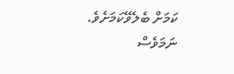ކަމަށް ބެލެވޭކަމަށެވެ.
ނަމަވެސް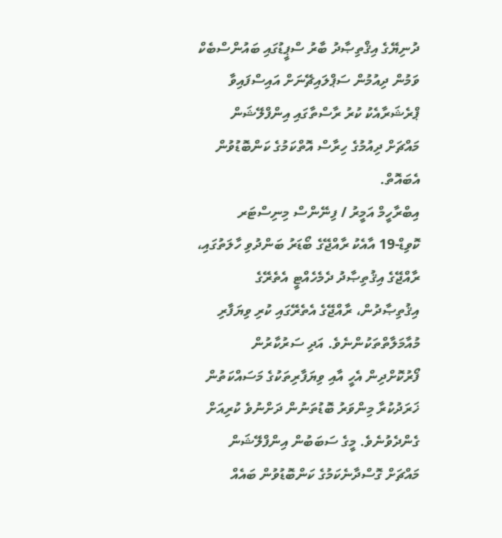ދުނިޔޭގެ އިޤްތިޞާދު ބާރު ސްޕީޑުގައި ބައުންސްބެކް ވަމުން ދިއުމުން ސަޕްލައިޗޭނަށް އައިސްފައިވާ ޕްރެޝަރާއެކު ކުރު ރާސްތާގައި އިންފްލޭޝަން މައްޗަށް ދިއުމުގެ ހިރާސް އޮތްކަމުގެ ކަންބޮޑުވުން އެބައޮތް.
އިބްރާހީމް އަމީރު / ފިނޭންސް މިނިސްޓަރ
ކޮވިޑް-19 އާއެކު ރާއްޖޭގެ ބޯޑަރު ބަންދުވި ހާލަތުގައި، ރާއްޖޭގެ އިޤުތިޞާދު ދެމެހެއްޓީ އެތެރޭގެ އިޤުތިޞާދުން، ރާއްޖޭގެ އެތެރޭގައި ކުރި ވިޔަފާރި މުއާމަލާތްތަކުންނެވެ. އަދި ސަރުކާރުން ފޯރުކޮށްދިން އެހީ އާއި ވިޔަފާރިތަކުގެ މަސައްކަތުން ޚަރަދުކުރާ މިންވަރު ބޮޑުތަނުން ދަށްނުވެ ކުރިއަށް ގެންދެވުނެވެ. މީގެ ސަބަބުން އިންފްލޭޝަން މައްޗަށް ގޮސްދާނެކަމުގެ ކަންބޮޑުވުން ބައެއް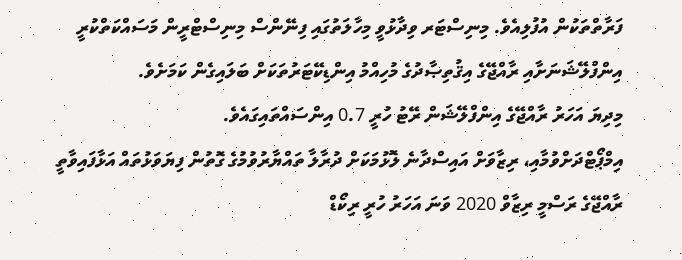ފަރާތްތަކުން އުފުލިއެވެ. މިނިސްޓަރ ވިދާޅުވީ މިހާލަތުގައި ފިނޭންސް މިނިސްޓްރީން މަސައްކަތްކުރީ އިންފްލޭޝަނަށާއި ރާއްޖޭގެ އިޤުތިޞާދުގެ މުހިއްމު އިންޑިކޭޓަރުތަކަށް ބަލައިގެން ކަމަށެވެ.
މިދިޔަ އަހަރު ރާއްޖޭގެ އިންފްލޭޝަން ރޭޓު ހުރީ 0.7 އިންސައްތައިގައެވެ.
އިމްޕޯޓްދަށްވުމާއި، ރިޒާވަށް އައިސްދާނެ ލޮޅުމަކަށް ދުރާލާ ތައްޔާރުވުމުގެ ގޮތުން ފިޔަވަޅުތައް އަޅާފައިވާތީ ރާއްޖޭގެ ރަސްމީ ރިޒާވް 2020 ވަނަ އަހަރު ހުރީ ރިކޯޑް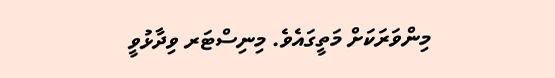މިންވަރަކަށް މަތީގައެވެ. މިނިސްޓަރ ވިދާޅުވީ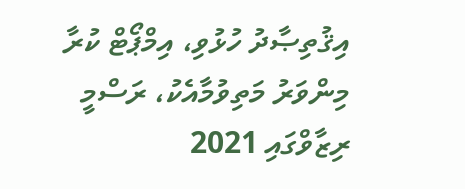އިޤުތިޞާދު ހުޅުވި، އިމްޕޯޓް ކުރާ މިންވަރު މަތިވުމާއެކު، ރަސްމީ ރިޒާވްގައި 2021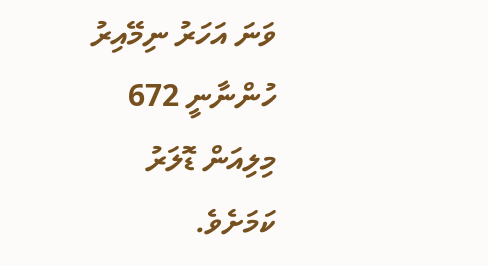ވަނަ އަހަރު ނިމޭއިރު ހުންނާނީ 672 މިލިއަން ޑޮލަރު ކަމަށެވެ.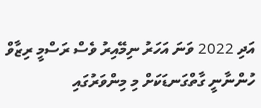އަދި 2022 ވަނަ އަހަރު ނިމޭއިރު ވެސް ރަސްމީ ރިޒާވް ހުންނާނީ ގާތްގަނޑަކަށް މި މިންވަރުގައި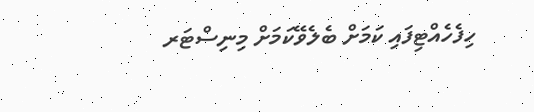ހިފެހެއްޓިފައި ކަމަށް ބެލެވޭކަމަށް މިނިސްޓަރ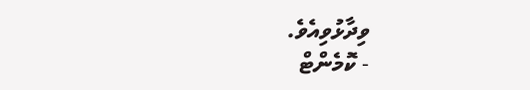ވިދާޅުވިއެވެ.
- ކޮމެންޓް